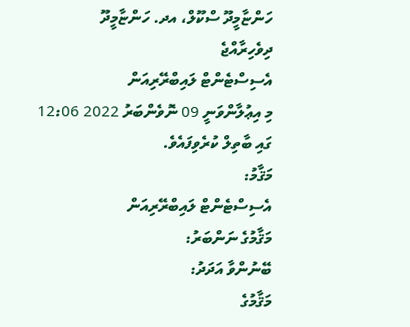ހަންޏާމީދޫ ސްކޫލް، އދ. ހަންޏާމީދޫ
ދިވެހިރާއްޖެ
އެސިސްޓެންޓް ލައިބްރޭރިއަން
މި އިޢުލާންވަނީ 09 ނޮވެންބަރު 2022 12:06 ގައި ބާތިލް ކުރެވިފައެވެ.
މަޤާމު:
އެސިސްޓެންޓް ލައިބްރޭރިއަން
މަޤާމުގެ ނަންބަރު:
ބޭނުންވާ އަދަދު:
މަޤާމުގެ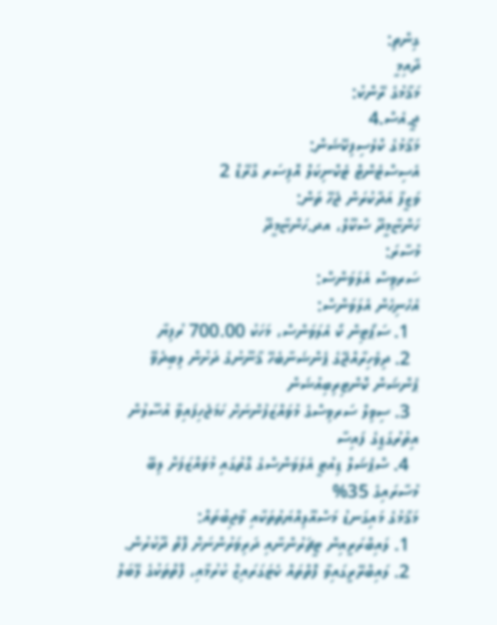ގިންތި:
ދާއިމީ
މަޤާމުގެ ރޭންކު:
ޖީ.އެސް.4
މަޤާމުގެ ކްލެސިފިކޭޝަން:
އެސިސްޓެންޓް ޓެކްނިކަލް އޮފިސަރ ގްރޭޑް 2
ވަޒީފާ އަދާކުރަން ޖެހޭ ތަން:
ހަންޏާމީދޫ ސްކޫލް، އދ.ހަންޏާމީދޫ
މުސާރަ:
ސަރވިސް އެލަވަންސް:
އެހެނިހެން އެލަވަންސް:
  1. ސަޕޯޓިން ކޯ އެލަވަންސް، މަހަކު 700.00 ރުފިޔާ
  2. ދިވެހިރާއްޖޭގެ ޕެންޝަނާބެހޭ ޤާނޫނުގެ ދަށުން ލިބިދެވޭ ޕެންޝަން ކޮންޓިރިބިއުޝަން
  3. ސިވިލް ސަރވިސްގެ މުވައްޒަފުންނަށް ހަމަޖެހިފައިވާ އުސޫލުން އިތުރުގަޑީގެ ފައިސާ
  4. ސްޕެޝަލް ޑިއުޓީ އެލަވަންސްގެ ގޮތުގައި މުވައްޒަފަށް ލިބޭ މުސާރައިގެ 35%
މަޤާމުގެ މައިގަނޑު މަސްއޫލިއްޔަތުތަކާއި ވާޖިބުތައް:
  1. ލައިބްރަރީއިން ޓީޗަރުންނާއި ދަރިވަރުންނަށް ފޮތް ދޫކުރުން.
  2. ލައިބްރޭރީގައިވާ ފޮތްތައް ކެޓަގަރައިޒް ކުރުމާއި، ފޮތްތަކުގެ ލޭބަލް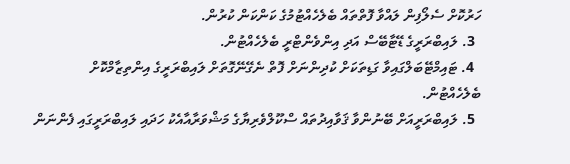ހަރުކޮށް ސެލޯފިން ލައްވާ ފޮތްތައް ބެލެހެއްޓުމުގެ ކަންކަން ކުރުން.
  3. ލައިބްރަރީގެ ޑޭޓާބޭސް އަދި އިންވެންޓްރީ ބެލެހެއްޓުން.
  4. ޓައިމްޓޭބަލްގައިވާ ގަޑިތަކަށް ކުދިންނަށް ފޮތް ނެގޭނޭގޮތަށް ލައިބްރަރީގެ އިންތިޒާމްކޮށް ބެލެހެއްޓުން.
  5. ލައިބްރަރީއަށް ބޭނުންވާ ޤަވާއިދުތައް ސްކޫލްވެރިޔާގެ މަޝްވަރާއާއެކު ހަދައި ލައިބްރަރީގައި ފެންނަން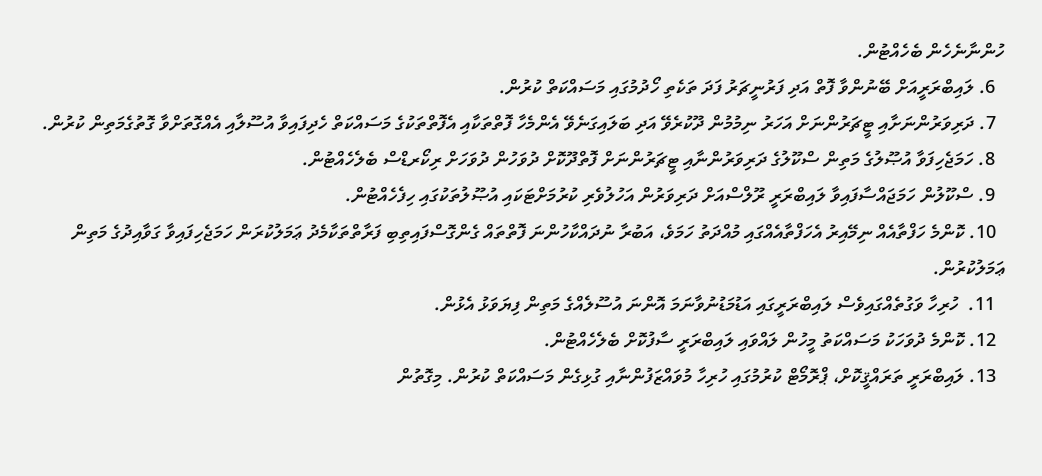ހުންނާނެހެން ބެހެއްޓުން.
  6. ލައިބްރަރީއަށް ބޭނުންވާ ފޮތް އަދި ފަރުނީޗަރު ފަދަ ތަކެތި ހޯދުމުގައި މަސައްކަތް ކުރުން.
  7. ދަރިވަރުންނަށާއި ޓީޗަރުންނަށް އަހަރު ނިމުމުން ދޫކުރެވޭ އަދި ބަލައިގަނެވޭ އެންމެހާ ފޮތްތަކާއި އެފޮތްތަކުގެ މަސައްކަތް ހެދިފައިވާ އުސޫލާއި އެއްގޮތަށްވާ ގޮތުގެމަތިން ކުރުން.
  8. ހަމަޖެހިފަވާ އުޞޫލުގެ މަތިން ސްކޫލުގެ ދަރިވަރުންނާއި ޓީޗަރުންނަށް ފޮތްދޫކޮށް ދުވަހުން ދުވަހަށް ރިކޯރޑްސް ބެލެހެއްޓުން.
  9. ސްކޫލުން ހަމަޖައްސާފައިވާ ލައިބްރަރީ ރޫލްސްއަށް ދަރިވަރުން އަހުލުވެރި ކުރުމަށްޓަކައި އުޞޫލުތަކުގައި ހިފެހެއްޓުން.
  10. ކޮންމެ ހަފްތާއެއް ނިމޭއިރު އެހަފްތާއެއްގައި މުއްދަތު ހަމަވެ، އަބުރާ ނުދައްކާހުންނަ ފޮތްތައް ގެންގޮސްފައިތިބި ފަރާތްތަކާމެދު ޢަމަލުކުރަން ހަމަޖެހިފައިވާ ގަވާއިދުގެ މަތިން ޢަމަލުކުރުން.
  11.  ހުރިހާ ވަގުތެއްގައިވެސް ލައިބްރަރީގައި އަޑުމަޑުނުވާނަމަ އޮންނަ އުސޫލެއްގެ މަތިން ފިޔަވަޅު އެޅުން.
  12. ކޮންމެ ދުވަހަކު މަސައްކަތު މީހުން ލައްވައި ލައިބްރަރީ ސާފުކޮށް ބެލެހެއްޓުން.
  13. ލައިބްރަރީ ތަރައްޤީކޮށް، ޕްރޮމޯޓް ކުރުމުގައި ހުރިހާ މުވައްޒަފުންނާއި ގުޅިގެން މަސައްކަތް ކުރުން. މިގޮތުން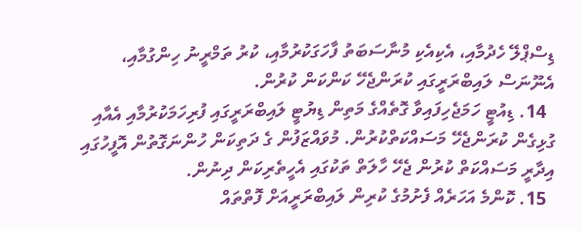ޑިސްޕްލޭ ހެދުމާއި، އެކިއެކި މުނާސަބަތު ފާހަގަކުރުމާއި، ކުރު ތަމްރީނު ހިންގުމާއި، އެނޫނަސް ލައިބްރަރީގައި ކުރަންޖެހޭ ކަންކަން ކުރުން.
  14. ޑިއުޓީ ހަމަޖެހިފައިވާ ގޮތެއްގެ މަތިން ޑިޔުޓީ ލައިބްރަރީގައި ފުރިހަމަކުރުމާއި އެއާއި ގުޅިގެން ކުރަންޖެހޭ މަސައްކަތްކުރުން. މުވައްޒަފުން ގެ ދަތިކަން ހުންނަގޮތުން އޮފީހުގައި އިދާރީ މަސައްކަތް ކުރުން ޖެހޭ ހާލަތް ތަކުގައި އެހީތެރިކަން ދިނުން.
  15. ކޮންމެ އަހަރެއް ފެށުމުގެ ކުރިން ލައިބްރަރީއަށް ފޮތްތައް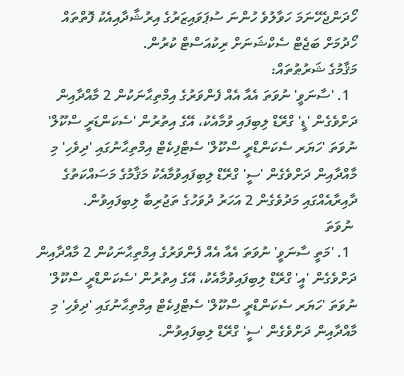ހޯދަންޖެހޭނަމަ ހަވާލުވެ ހުންނަ ސުޕަވައިޒަރުގެ އިރުޝާދާއިއެކު ފޮތްތައް ހޯދުމަށް ބަޖެޓް ސެކްޝަނަށް ރިކުއަސްޓް ކުރުން.
މަޤާމުގެ ޝަރުޠުތައް:
  1. 'ސާނަވީ' ނުވަތަ އެއާ އެއް ފެންވަރުގެ އިމްތިޙާނަކުން 2 މާއްދާއިން ދަށްވެގެން 'ޑީ' ގްރޭޑް ލިބިފައި ވުމާއެކު، އޭގެ އިތުރުން 'ސެކަންޑަރީ ސްކޫލް' ނުވަތަ 'ހަޔަރ ސެކަންޑްރީ ސްކޫލް' ސެޓްފިކެޓް އިމްތިޙާނުގައި 'ދިވެހި' މި މާއްދާއިން ދަށްވެގެން 'ސީ' ގްރޭޑް ލިބިފައިވުމާއެކު މަޤާމުގެ މަސައްކަތުގެ ދާއިރާއެއްގައި މަދުވެގެން 2 އަހަރު ދުވަހުގެ ތަޖުރިބާ ލިބިފައިވުން.
 ނުވަތަ
  1. 'މަތީ ސާނަވީ' ނުވަތަ އެއާ އެއް ފެންވަރުގެ އިމްތިޙާނަކުން 2 މާއްދާއިން ދަށްވެގެން 'އީ' ގްރޭޑް ލިބިފައިވުމާއެކު، އޭގެ އިތުރުން 'ސެކަންޑްރީ ސްކޫލް' ނުވަތަ 'ހަޔަރ ސެކަންޑްރީ ސްކޫލް' ސެޓްފިކެޓް އިމްތިޙާނުގައި 'ދިވެހި' މި މާއްދާއިން ދަށްވެގެން 'ސީ' ގްރޭޑް ލިބިފައިވުން.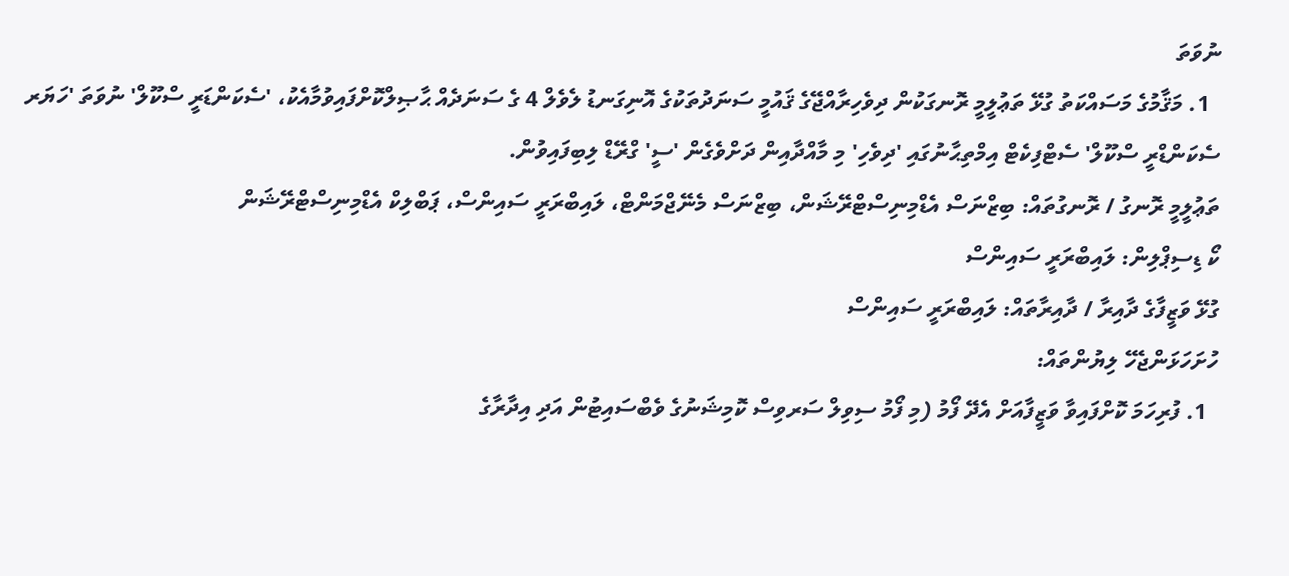ނުވަތަ
  1. މަޤާމުގެ މަސައްކަތު ގުޅޭ ތަޢުލީމީ ރޮނގަކުން ދިވެހިރާއްޖޭގެ ޤައުމީ ސަނަދުތަކުގެ އޮނިގަނޑު ލެވެލް 4 ގެ ސަނަދެއް ޙާޞިލްކޮށްފައިވުމާއެކު، 'ސެކަންޑަރީ ސްކޫލް' ނުވަތަ 'ހަޔަރ ސެކަންޑްރީ ސްކޫލް' ސެޓްފިކެޓް އިމްތިޙާނުގައި 'ދިވެހި' މި މާއްދާއިން ދަށްވެގެން 'ސީ' ގްރޭޑް ލިބިފައިވުން.
ތަޢުލީމީ ރޮނގު / ރޮނގުތައް: ބިޒްނަސް އެޑްމިނިސްޓްރޭޝަން، ބިޒްނަސް މެނޭޖްމަންޓް، ލައިބްރަރީ ސައިންސް، ޕަބްލިކް އެޑްމިނިސްޓްރޭޝަން
ކޯ ޑިސިޕްލިން: ލައިބްރަރީ ސައިންސް
ގުޅޭ ވަޒީފާގެ ދާއިރާ / ދާއިރާތައް: ލައިބްރަރީ ސައިންސް
ހުށަހަޅަންޖެހޭ ލިޔުންތައް:
  1. ފުރިހަމަ ކޮށްފައިވާ ވަޒީފާއަށް އެދޭ ފޯމު (މި ފޯމު ސިވިލް ސަރވިސް ކޮމިޝަނުގެ ވެބްސައިޓުން އަދި އިދާރާގެ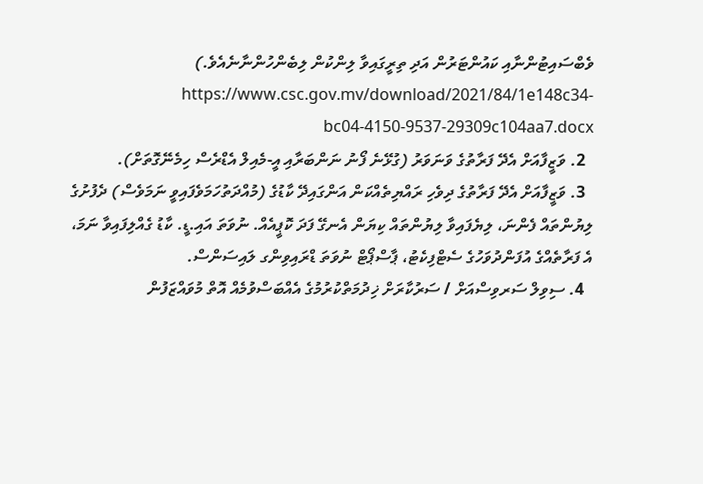ވެބްސައިޓުންނާއި ކައުންޓަރުން އަދި ތިރީގައިވާ ލިންކުން ލިބެންހުންނާނެއެވެ.)  https://www.csc.gov.mv/download/2021/84/1e148c34-bc04-4150-9537-29309c104aa7.docx
  2. ވަޒީފާއަށް އެދޭ ފަރާތުގެ ވަނަވަރު (ގުޅޭނެ ފޯނު ނަންބަރާއި އީ-މެއިލް އެޑްރެސް ހިމެނޭގޮތަށް).
  3. ވަޒީފާއަށް އެދޭ ފަރާތުގެ ދިވެހި ރައްޔިތެއްކަން އަންގައިދޭ ކާޑުގެ (މުއްދަތުހަމަވެފައިވީ ނަމަވެސް) ދެފުށުގެ ލިޔުންތައް ފެންނަ، ލިޔެފައިވާ ލިޔުންތައް ކިޔަން އެނގޭ ފަދަ ކޮޕީއެއް. ނުވަތަ އައި.ޑީ. ކާޑު ގެއްލިފައިވާ ނަމަ، އެ ފަރާތެއްގެ އުފަންދުވަހުގެ ސެޓްފިކެޓު، ޕާސްޕޯޓް ނުވަތަ ޑްރައިވިންގ ލައިސަންސް.
  4. ސިވިލް ސަރވިސްއަށް / ސަރުކާރަށް ޚިދުމަތްކުރުމުގެ އެއްބަސްވުމެއް އޮތް މުވައްޒަފުން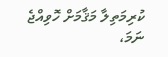ކުރިމަތިލާ މަޤާމަށް ހޮވިއްޖެ ނަމަ،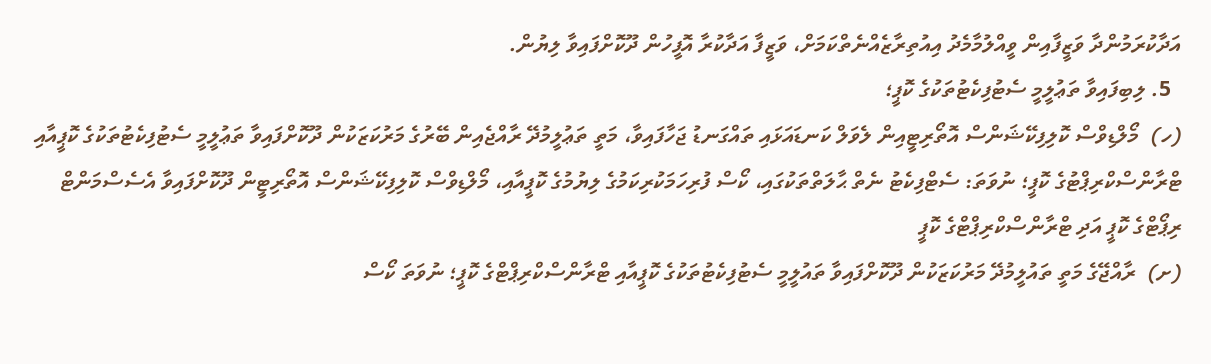އަދާކުރަމުންދާ ވަޒީފާއިން ވީއްލުމާމެދު އިއުތިރާޒެއްނެތްކަމަށް، ވަޒީފާ އަދާކުރާ އޮފީހުން ދޫކޮށްފައިވާ ލިޔުން.
  5. ލިބިފައިވާ ތަޢުލީމީ ސެޓުފިކެޓުތަކުގެ ކޮޕީ؛
(ހ)  މޯލްޑިވްސް ކޮލިފިކޭޝަންސް އޮތޯރިޓީއިން ލެވަލް ކަނޑައަޅައި ތައްގަނޑު ޖަހާފައިވާ، މަތީ ތަޢުލީމުދޭ ރާއްޖެއިން ބޭރުގެ މަރުކަޒަކުން ދޫކޮށްފައިވާ ތަޢުލީމީ ސެޓުފިކެޓުތަކުގެ ކޮޕީއާއި ޓްރާންސްކްރިޕްޓުގެ ކޮޕީ؛ ނުވަތަ: ސެޓްފިކެޓު ނެތް ޙާލަތްތަކުގައި، ކޯސް ފުރިހަމަކުރިކަމުގެ ލިޔުމުގެ ކޮޕީއާއި، މޯލްޑިވްސް ކޮލިފިކޭޝަންސް އޮތޯރިޓީން ދޫކޮށްފައިވާ އެސެސްމަންޓް ރިޕޯޓްގެ ކޮޕީ އަދި ޓްރާންސްކްރިޕްޓްގެ ކޮޕީ
(ށ)  ރާއްޖޭގެ މަތީ ތައުލީމުދޭ މަރުކަޒަކުން ދޫކޮށްފައިވާ ތައުލީމީ ސެޓުފިކެޓުތަކުގެ ކޮޕީއާއި ޓްރާންސްކްރިޕްޓްގެ ކޮޕީ؛ ނުވަތަ ކޯސް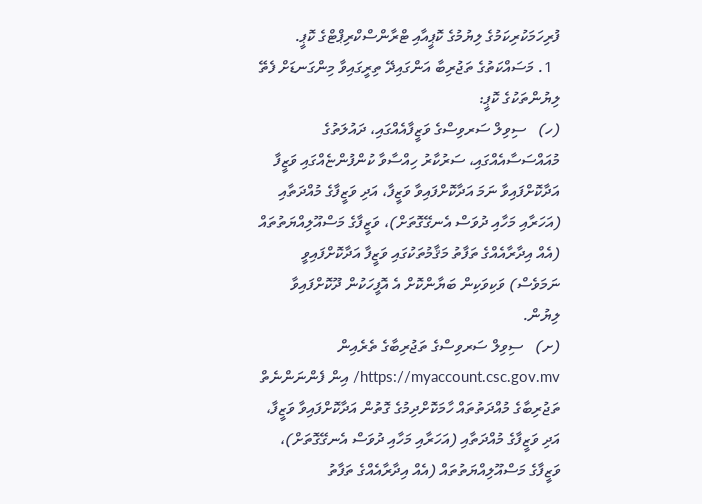ފުރިހަމަކުރިކަމުގެ ލިޔުމުގެ ކޮޕީއާއި ޓްރާންސްކްރިޕްޓްގެ ކޮޕީ.
  1. މަސައްކަތުގެ ތަޖުރިބާ އަންގައިދޭ ތިރީގައިވާ މިންގަނޑަށް ފެތޭ ލިޔުންތަކުގެ ކޮޕީ:
(ހ)   ސިވިލް ސަރވިސްގެ ވަޒީފާއެއްގައި، ދައުލަތުގެ މުއައްސަސާއެއްގައި، ސަރުކާރު ހިއްސާވާ ކުންފުންޏެއްގައި ވަޒީފާ އަދާކޮށްފައިވާ ނަމަ އަދާކޮށްފައިވާ ވަޒީފާ، އަދި ވަޒީފާގެ މުއްދަތާއި (އަހަރާއި މަހާއި ދުވަސް އެނގޭގޮތަށް)، ވަޒީފާގެ މަސްއޫލިއްޔަތުތައް (އެއް އިދާރާއެއްގެ ތަފާތު މަޤާމުތަކުގައި ވަޒީފާ އަދާކޮށްފައިވީ ނަމަވެސް) ވަކިވަކިން ބަޔާންކޮށް އެ އޮފީހަކުން ދޫކޮށްފައިވާ ލިޔުން.
(ށ)   ސިވިލް ސަރވިސްގެ ތަޖުރިބާގެ ތެރެއިން https://myaccount.csc.gov.mv/ އިން ފެންނަންނެތް ތަޖުރިބާގެ މުއްދަތުތައް ހާމަކޮށްދިމުގެ ގޮތުން އަދާކޮށްފައިވާ ވަޒީފާ، އަދި ވަޒީފާގެ މުއްދަތާއި (އަހަރާއި މަހާއި ދުވަސް އެނގޭގޮތަށް)، ވަޒީފާގެ މަސްއޫލިއްޔަތުތައް (އެއް އިދާރާއެއްގެ ތަފާތު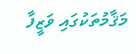މަޤާމުތަކުގައި ވަޒީފާ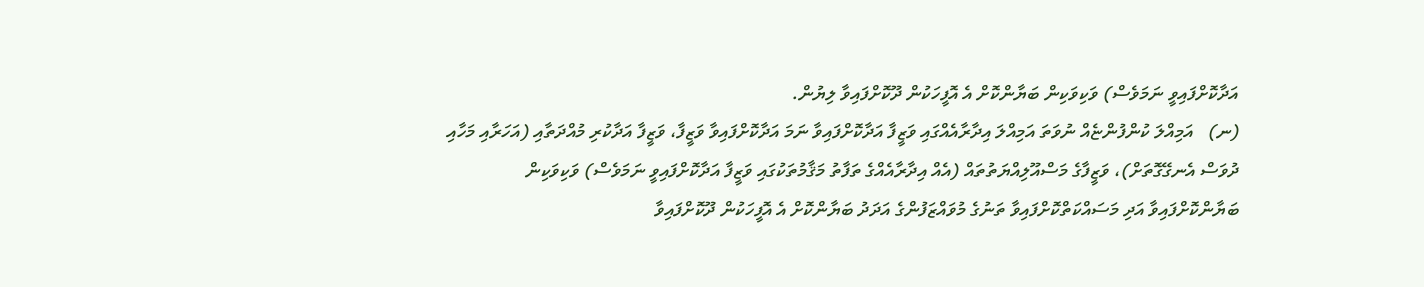އަދާކޮށްފައިވީ ނަމަވެސް) ވަކިވަކިން ބަޔާންކޮށް އެ އޮފީހަކުން ދޫކޮށްފައިވާ ލިޔުން.
(ނ)   އަމިއްލަ ކުންފުންޏެއް ނުވަތަ އަމިއްލަ އިދާރާއެއްގައި ވަޒީފާ އަދާކޮށްފައިވާ ނަމަ އަދާކޮށްފައިވާ ވަޒީފާ، ވަޒީފާ އަދާކުރި މުއްދަތާއި (އަހަރާއި މަހާއި ދުވަސް އެނގޭގޮތަށް)، ވަޒީފާގެ މަސްއޫލިއްޔަތުތައް (އެއް އިދާރާއެއްގެ ތަފާތު މަޤާމުތަކުގައި ވަޒީފާ އަދާކޮށްފައިވީ ނަމަވެސް) ވަކިވަކިން ބަޔާންކޮށްފައިވާ އަދި މަސައްކަތްކޮށްފައިވާ ތަނުގެ މުވައްޒަފުންގެ އަދަދު ބަޔާންކޮށް އެ އޮފީހަކުން ދޫކޮށްފައިވާ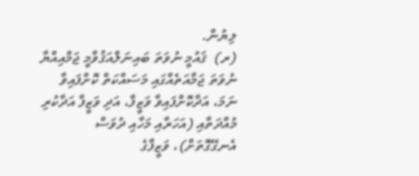ލިޔުން.
(ރ)  ޤައުމީ ނުވަތަ ބައިނަލްއަޤުވާމީ ޖަމްއިއްޔާ ނުވަތަ ޖަމާއަތެއްގައި މަސައްކަތް ކޮށްފައިވާ ނަމަ، އަދާކޮށްފައިވާ ވަޒީފާ، އަދި ވަޒީފާ އަދާކުރި މުއްދަތާއި (އަހަރާއި މަހާއި ދުވަސް އެނގޭގޮތަށް)، ވަޒީފާގެ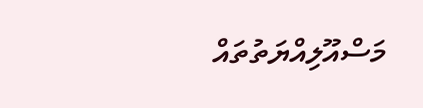މަސްއޫލިއްޔަތުތައް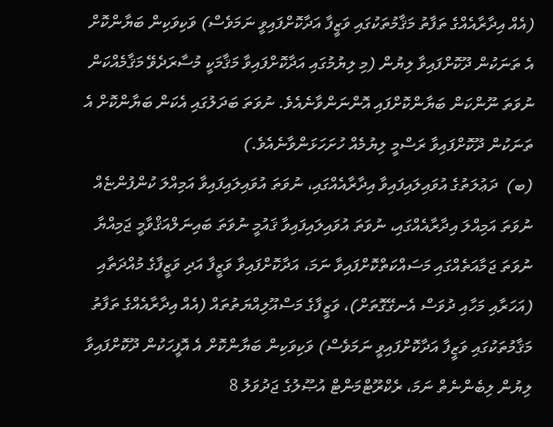(އެއް އިދާރާއެއްގެ ތަފާތު މަޤާމުތަކުގައި ވަޒީފާ އަދާކޮށްފައިވީ ނަމަވެސް) ވަކިވަކިން ބަޔާންކޮށް އެ ތަނަކުން ދޫކޮށްފައިވާ ލިޔުން (މި ލިޔުމުގައި އަދާކޮށްފައިވާ މަޤާމަކީ މުސާރަދެވޭ މަޤާމެއްކަން ނުވަތަ ނޫންކަން ބަޔާންކޮށްފައި އޮންނަންވާނެއެވެ. ނުވަތަ ބަދަލުގައި އެކަން ބަޔާންކޮށް އެ ތަނަކުން ދޫކޮށްފައިވާ ރަސްމީ ލިޔުމެއް ހުށަހަޅަންވާނެއެވެ.)
(ބ)  ދަޢުލަތުގެ އުވައިލައިފައިވާ އިދާރާއެއްގައި، ނުވަތަ އުވައިލައިފައިވާ އަމިއްލަ ކުންފުންޏެއް ނުވަތަ އަމިއްލަ އިދާރާއެއްގައި، ނުވަތަ އުވައިލައިފައިވާ ޤައުމީ ނުވަތަ ބައިނަލްއަޤްވާމީ ޖަމިއްޔާ ނުވަތަ ޖަމާއަތެއްގައި މަސައްކަތްކޮށްފައިވާ ނަމަ، އަދާކޮށްފައިވާ ވަޒީފާ އަދި ވަޒީފާގެ މުއްދަތާއި (އަހަރާއި މަހާއި ދުވަސް އެނގޭގޮތަށް)، ވަޒީފާގެ މަސްއޫލިއްޔަތުތައް (އެއް އިދާރާއެއްގެ ތަފާތު މަޤާމުތަކުގައި ވަޒީފާ އަދާކޮށްފައިވީ ނަމަވެސް) ވަކިވަކިން ބަޔާންކޮށް އެ އޮފީހަކުން ދޫކޮށްފައިވާ ލިޔުން ލިބެންނެތް ނަމަ، ރެކްރޫޓްމަންޓް އުޞޫލުގެ ޖަދުވަލު 8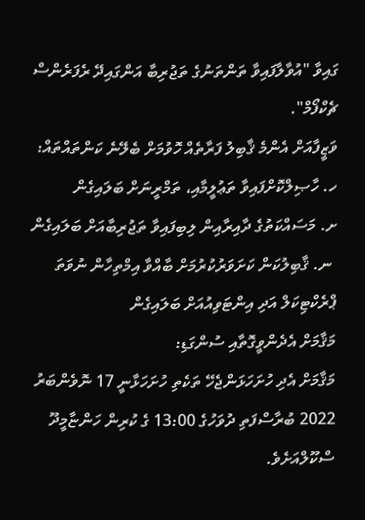ގައިވާ "އުވާލާފައިވާ ތަންތަނުގެ ތަޖުރިބާ އަންގައިދޭ ރެފަރެންސް ޗެކްފޯމް".
ވަޒީފާއަށް އެންމެ ޤާބިލު ފަރާތެއް ހޮވުމަށް ބެލޭނެ ކަންތައްތައް:
ހ. ހާޞިލްކޮށްފައިވާ ތަޢުލީމާއި، ތަމްރީނަށް ބަލައިގެން
ށ. މަސައްކަތުގެ ދާއިރާއިން ލިބިފައިވާ ތަޖުރިބާއަށް ބަލައިގެން
 ނ. ޤާބިލުކަން ކަށަވަރުކުރުމަށް ބާއްވާ އިމްތިހާން ނުވަތަ ޕްރެކްޓިކަލް އަދި އިންޓަވިއުއަށް ބަލައިގެން
މަޤާމަށް އެދެންވީގޮތާއި ސުންގަޑި:
މަޤާމަށް އެދި ހުށަހަޅަންޖެހޭ ތަކެތި ހުށަހަޅާނީ 17 ނޮވެންބަރު 2022 ބުރާސްފަތި ދުވަހުގެ 13:00 ގެ ކުރިން ހަންޏާމީދޫ ސްކޫލްއަށެވެ.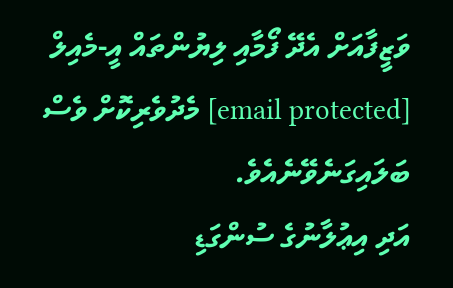ވަޒީފާއަށް އެދޭ ފޯމާއި ލިޔުންތައް އީ-މެއިލް [email protected] މެދުވެރިކޮށް ވެސް ބަލައިގަނެވޭނެއެވެ.
އަދި އިޢުލާނުގެ ސުންގަޑި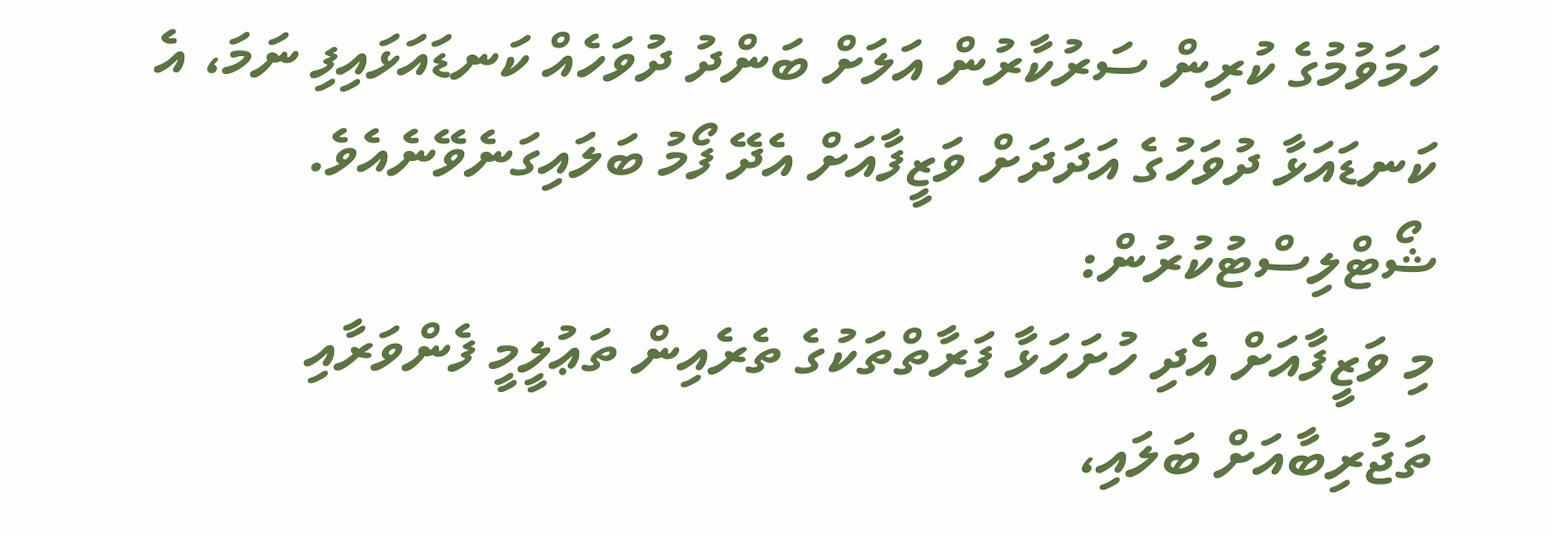ހަމަވުމުގެ ކުރިން ސަރުކާރުން އަލަށް ބަންދު ދުވަހެއް ކަނޑައަޅައިފި ނަމަ، އެ ކަނޑައަޅާ ދުވަހުގެ އަދަދަށް ވަޒީފާއަށް އެދޭ ފޯމު ބަލައިގަނެވޭނެއެވެ.
ޝޯޓްލިސްޓުކުރުން:
މި ވަޒީފާއަށް އެދި ހުށަހަޅާ ފަރާތްތަކުގެ ތެރެއިން ތަޢުލީމީ ފެންވަރާއި ތަޖުރިބާއަށް ބަލައި،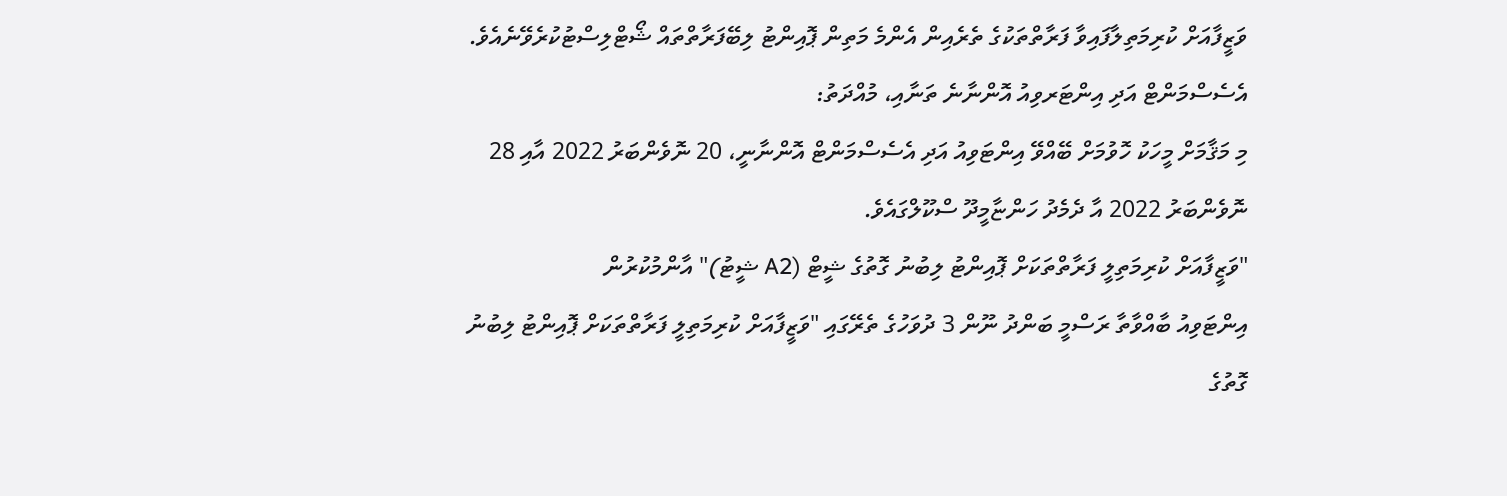ވަޒީފާއަށް ކުރިމަތިލާފައިވާ ފަރާތްތަކުގެ ތެރެއިން އެންމެ މަތިން ޕޮއިންޓު ލިބޭފަރާތްތައް ޝޯޓްލިސްޓުކުރެވޭނެއެވެ.
އެސެސްމަންޓް އަދި އިންޓަރވިއު އޮންނާނެ ތަނާއި، މުއްދަތު:
މި މަޤާމަށް މީހަކު ހޮވުމަށް ބޭއްވޭ އިންޓަވިއު އަދި އެސެސްމަންޓް އޮންނާނީ، 20 ނޮވެންބަރު 2022 އާއި 28 ނޮވެންބަރު 2022 އާ ދެމެދު ހަންޏާމީދޫ ސްކޫލްގައެވެ.
"ވަޒީފާއަށް ކުރިމަތިލީ ފަރާތްތަކަށް ޕޮއިންޓު ލިބުނު ގޮތުގެ ޝީޓް (A2 ޝީޓު)" އާންމުކުރުން
އިންޓަވިއު ބާއްވާތާ ރަސްމީ ބަންދު ނޫން 3 ދުވަހުގެ ތެރޭގައި "ވަޒީފާއަށް ކުރިމަތިލީ ފަރާތްތަކަށް ޕޮއިންޓު ލިބުނު ގޮތުގެ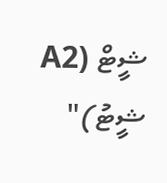ޝީޓް (A2 ޝީޓު)"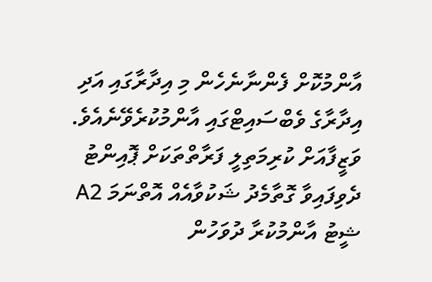އާންމުކޮށް ފެންނާނެހެން މި އިދާރާގައި އަދި އިދާރާގެ ވެބްސައިޓްގައި އާންމުކުރެވޭނެއެވެ. ވަޒީފާއަށް ކުރިމަތިލީ ފަރާތްތަކަށް ޕޮއިންޓު ދެވިފައިވާ ގޮތާމެދު ޝަކުވާއެއް އޮތްނަމަ A2 ޝީޓު އާންމުކުރާ ދުވަހުން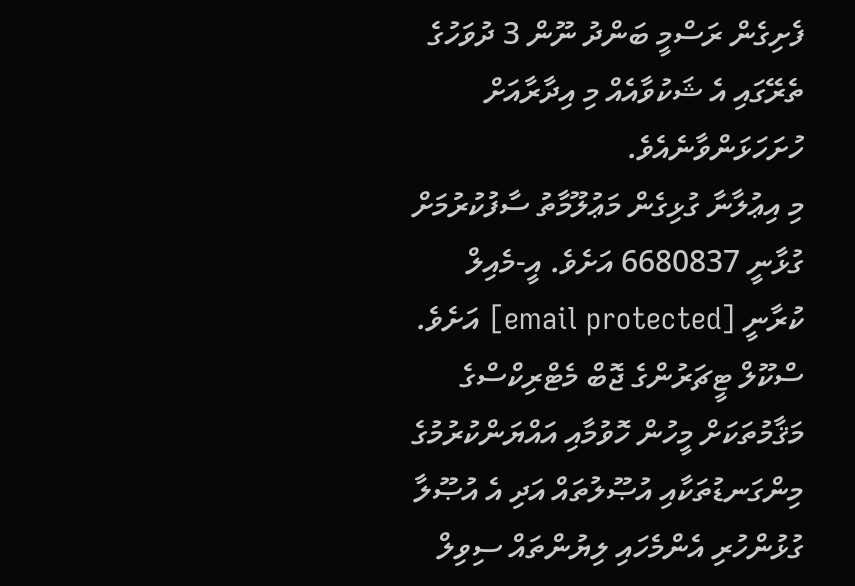ފެށިގެން ރަސްމީ ބަންދު ނޫން 3 ދުވަހުގެ ތެރޭގައި އެ ޝަކުވާއެއް މި އިދާރާއަށް ހުށަހަޅަންވާނެއެވެ.
މި އިޢުލާނާ ގުޅިގެން މަޢުލޫމާތު ސާފުކުރުމަށް ގުޅާނީ 6680837 އަށެވެ. އީ-މެއިލް ކުރާނީ [email protected] އަށެވެ.
ސްކޫލް ޓީޗަރުންގެ ޖޮބް މެޓްރިކްސްގެ މަޤާމުތަކަށް މީހުން ހޮވުމާއި އައްޔަންކުރުމުގެ މިންގަނޑުތަކާއި އުޞޫލުތައް އަދި އެ އުޞޫލާ ގުޅުންހުރި އެންމެހައި ލިޔުންތައް ސިވިލް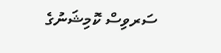ސަރވިސް ކޮމިޝަނުގެ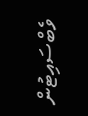ވެބްސައިޓުން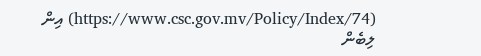(https://www.csc.gov.mv/Policy/Index/74) އިން ލިބެން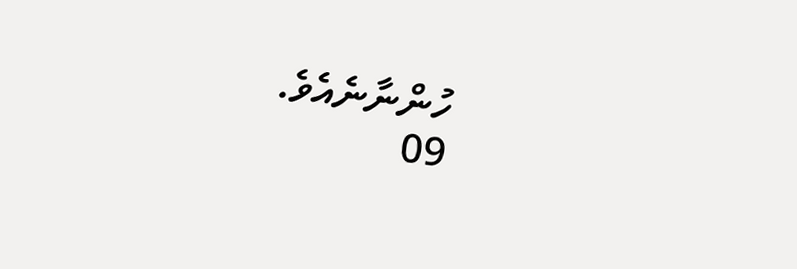ހުންނާނެއެވެ.
09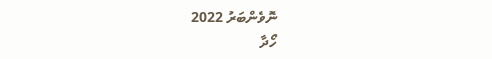ނޮވެންބަރު 2022
ހޯދާ